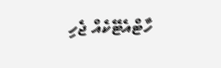ހާޓްއެޓޭކެއް ޖެހި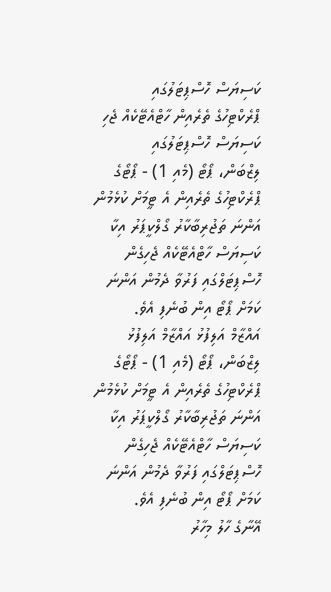ކަސިޔަސް ހޮސްޕިޓަލުގައި
ޕްރެކްޓިހުގެ ތެރެއިން ހާޓްއެޓޭކެއް ޖެހި ކަސިޔަސް ހޮސްޕިޓަލުގައި
ލިޒްބަން، ޕޯޓޯ (މެއި 1) - ޕޯޓޯގެ ޕްރެކްޓިހުގެ ތެރެއިން އެ ޓީމަށް ކުޅެމުން އަންނަ ތަޖުރިބާކާރު ގޯލްކީޕަރު އިކާ ކަސިޔަސް ހާޓްއެޓޭކެއް ޖެހިގެން ހޮސްޕިޓަލްގައި ފަރުވާ ދެމުން އަންނަ ކަމަށް ޕޯޓޯ އިން ބުނެފި އެވެ.
އައްޒާމް އަލިފުޅު އައްޒާމް އަލިފުޅު
ލިޒްބަން، ޕޯޓޯ (މެއި 1) - ޕޯޓޯގެ ޕްރެކްޓިހުގެ ތެރެއިން އެ ޓީމަށް ކުޅެމުން އަންނަ ތަޖުރިބާކާރު ގޯލްކީޕަރު އިކާ ކަސިޔަސް ހާޓްއެޓޭކެއް ޖެހިގެން ހޮސްޕިޓަލްގައި ފަރުވާ ދެމުން އަންނަ ކަމަށް ޕޯޓޯ އިން ބުނެފި އެވެ.
އޭނާގެ ހާލު މިހާރު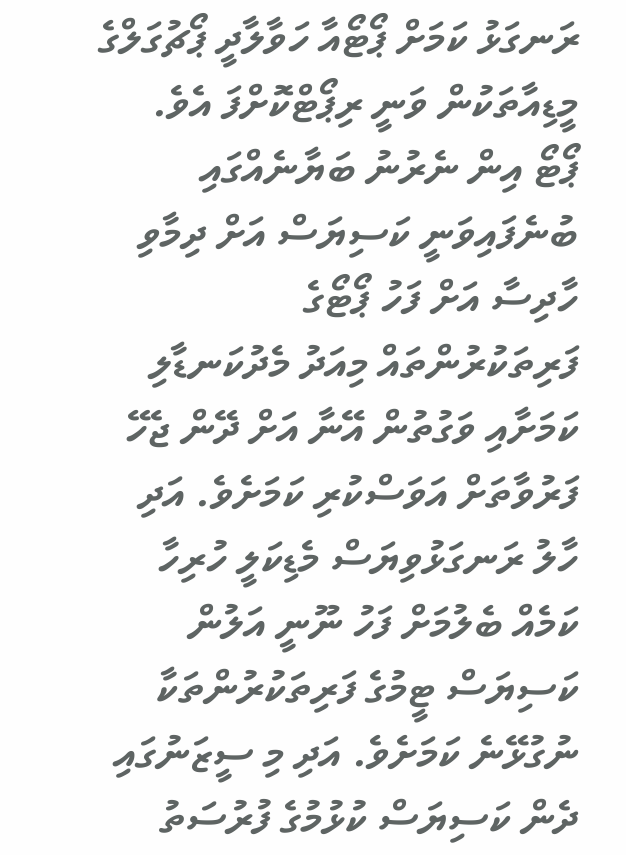ރަނގަޅު ކަމަށް ޕޯޓޯއާ ހަވާލާދީ ޕޯޗުގަލްގެ މީޑިއާތަކުން ވަނީ ރިޕޯޓްކޮށްފަ އެވެ.
ޕޯޓޯ އިން ނެރުނު ބަޔާނެއްގައި ބުނެފައިވަނީ ކަސިޔަސް އަށް ދިމާވި ހާދިސާ އަށް ފަހު ޕޯޓޯގެ ފަރިތަކުރުންތައް މިއަދު މެދުކަނޑާލި ކަމަށާއި ވަގުތުން އޭނާ އަށް ދޭން ޖެހޭ ފަރުވާތަށް އަވަސްކުރި ކަމަށެވެ. އަދި ހާލު ރަނގަޅުވިޔަސް މެޑިކަލީ ހުރިހާ ކަމެއް ބެލުމަށް ފަހު ނޫނީ އަލުން ކަސިޔަސް ޓީމުގެ ފަރިތަކުރުންތަކާ ނުގުޅޭނެ ކަމަށެވެ. އަދި މި ސީޒަނުގައި ދެން ކަސިޔަސް ކުޅުމުގެ ފުރުސަތު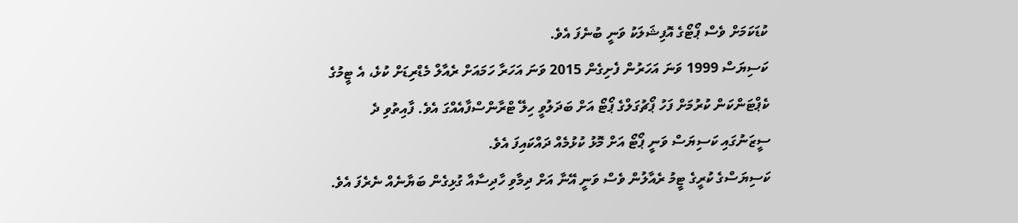ކުޑަކަމަށް ވެސް ޕޯޓޯގެ އޮފިޝަލަކު ވަނީ ބުނެފަ އެވެ.
ކަސިޔަސް 1999 ވަނަ އަހަރުން ފެށިގެން 2015 ވަނަ އަހަރާ ހަމައަށް ރެއާލް މެޑްރިޑަށް ކުޅެ، އެ ޓީމުގެ ކެޕްޓަންކަން ކުރުމަށް ފަހު ޕޯޗުގަލްގެ ޕޯޓޯ އަށް ބަދަލުވީ ހިލޭ ޓްރާންސްފާއެއްގަ އެވެ. ފާއިތުވި ދެ ސީޒަނުގައި ކަސިޔަސް ވަނީ ޕޯޓޯ އަށް މޮޅު ކުޅުމެއް ދައްކައިފަ އެވެ.
ކަސިޔަސްގެ ކުރީގެ ޓީމު ރެއާލުން ވެސް ވަނީ އޭނާ އަށް ދިމާވި ހާދިސާއާ ގުޅިގެން ބަޔާނެއް ނެރެފަ އެވެ.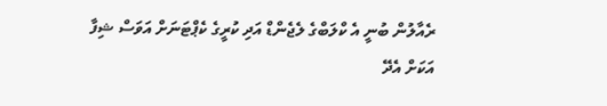ރެއާލުން ބުނީ އެ ކްލަބްގެ ލެޖެންޑް އަދި ކުރީގެ ކެޕްޓަނަށް އަވަސް ޝިފާ އަކަށް އެދޭ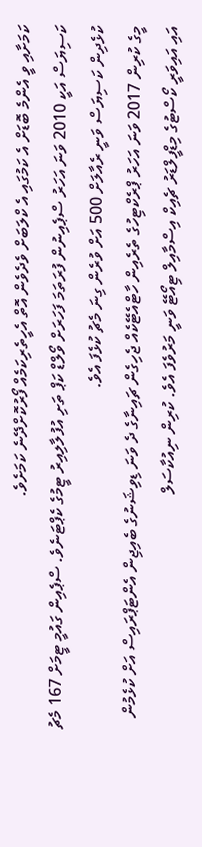ކަމަށާއި ވީ އެންމެ ބޮޑަށް އެ ކަމުގައި އެ ކްލަބަށް ވެދެވެން އޮތް އެހީތެރިކަމެއް ފޯރުކޮށްދޭނެ ކަމަށެވެ.
ކަސިޔަސް އަކީ 2010 ވަނަ އަހަރު ސްޕެއިނުން ފުރަތަމަ ފަހަރަށް ވޯލްޑް ކަޕް ތަށި އުފުލާލިއިރު ޓީމުގެ ކެޕްޓަނެވެ. ސްޕެއިން ގައުމީ ޓީމަށް 167 މެޗު ކުޅެދިން ކަސިޔަސް ވަނީ ރެއާލަށް 500 އަށް ވުރެން ގިނަ މެޗު ކުޅެފަ އެވެ.
މީގެ ކުރިން 2017 ވަނަ އަހަރު ޕްރެކްޓިހުގެ ތެރެއިން ހާޓްއެޓޭކެއް ޖެހިގެން ޗައިނާގެ ދެ ވަނަ ޑިވިޝަނުގެ ބެއިޖިން އެންޓަޕްރައިސް އަށް ކުޅެމުން އައި އައިވަރީ ކޯސްޓުގެ މިޑްފީލްޑަރު ޗެއިކް އިސްމާއިލް ޓިއޯޓޭ ވަނީ މަރުވެފަ އެވެ. ކުރިން ނިއުކާސަލް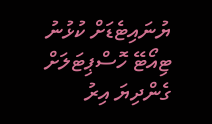ޔުނައިޓެޑަށް ކުޅުނު ޓިއޯޓޭ ހޮސްޕިޓަލަށް ގެންދިޔަ އިރު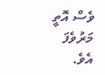ވެސް އޮތީ މަރުވެފަ އެވެ.